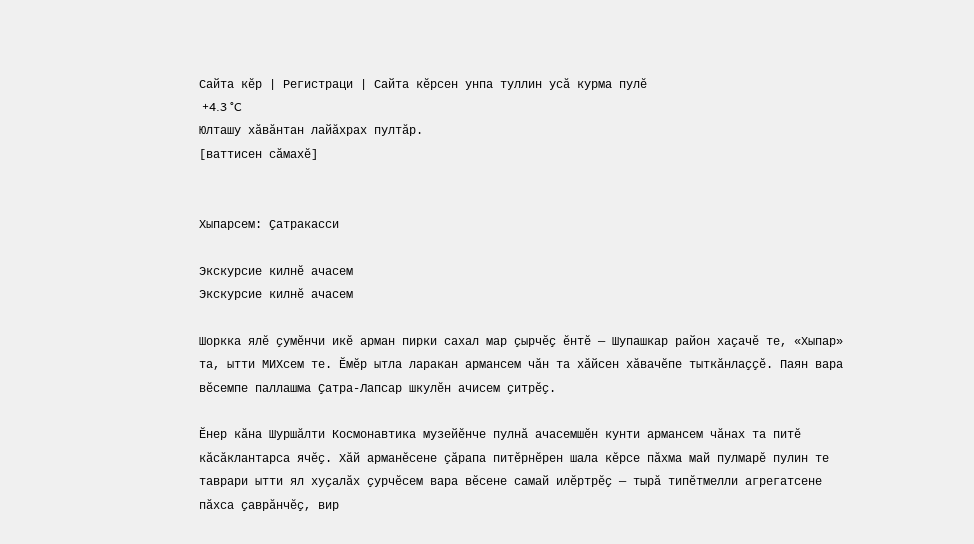Сайта кӗр | Регистраци | Сайта кӗрсен унпа туллин усӑ курма пулӗ
 +4.3 °C
Юлташу хӑвӑнтан лайӑхрах пултӑр.
[ваттисен сӑмахӗ]


Хыпарсем: Ҫатракасси

Экскурсие килнӗ ачасем
Экскурсие килнӗ ачасем

Шоркка ялӗ ҫумӗнчи икӗ арман пирки сахал мар ҫырчӗҫ ӗнтӗ — Шупашкар район хаҫачӗ те, «Хыпар» та, ытти МИХсем те. Ӗмӗр ытла ларакан армансем чӑн та хӑйсен хӑвачӗпе тыткӑнлаҫҫӗ. Паян вара вӗсемпе паллашма Ҫатра-Лапсар шкулӗн ачисем ҫитрӗҫ.

Ӗнер кӑна Шуршӑлти Космонавтика музейӗнче пулнӑ ачасемшӗн кунти армансем чӑнах та питӗ кӑсӑклантарса ячӗҫ. Хӑй арманӗсене ҫӑрапа питӗрнӗрен шала кӗрсе пӑхма май пулмарӗ пулин те таврари ытти ял хуҫалӑх ҫурчӗсем вара вӗсене самай илӗртрӗҫ — тырӑ типӗтмелли агрегатсене пӑхса ҫаврӑнчӗҫ, вир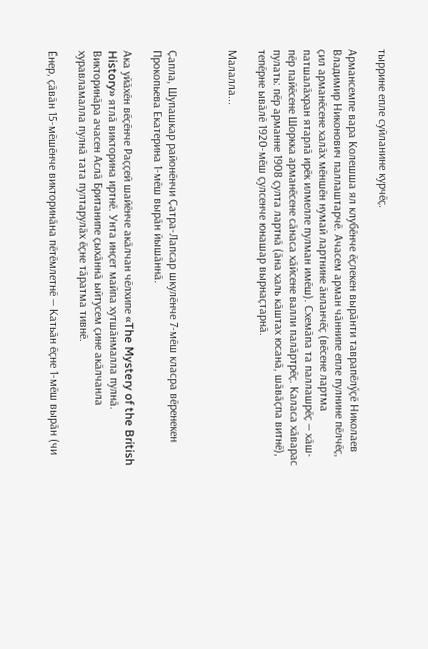тыррине епле суйланине курчӗҫ.

Армансемпе вара Колешша ял клубӗнче ӗҫлекен вырӑнти таврапӗлӳҫӗ Николаев Владимир Никонович паллаштарчӗ. Ачасем арман чӑннипе епле пулнине пӗлчӗҫ, ҫил арманӗсене халӑх мӗншӗн нумай лартнине ӑнланчӗҫ (вӗсене лартма патшалӑхран ятарлӑ ирӗк илмелле пулман имӗш). Схемӑпа та паллашрӗҫ — хӑш-пӗр пайӗсене Шоркка арманӗсене сӑнаса хӑйсене валли палӑртрӗҫ. Каласа хӑварас пулать: пӗр арманне 1908 ҫулта лартнӑ (ӑна халь кӑштах юсанӑ, шӑвӑҫпа витнӗ), тепӗрне ывӑлӗ 1920-мӗш ҫулсенче юнашар вырнаҫтарнӑ.

Малалла...



Ҫапла, Шупашкар районӗнчи Ҫатра-Лапсар шкулӗнче 7-мӗш класра вӗренекен Прокопьева Екатерина 1-мӗш вырӑн йышӑннӑ.

Ака уйӑхӗн вӗҫӗнче Раҫҫей шайӗнче акӑлчан чӗлхипе «The Mystery of the British History» ятлӑ викторина иртнӗ. Унта инҫет майпа хутшӑнмалла пулнӑ. Викторинӑра ачасен Аслӑ Британипе ҫыхӑннӑ ыйтусем ҫине акӑлчанла хуравламалла пулнӑ тата пултарулӑх ӗҫне тӑратма тивнӗ.

Ӗнер, ҫӑвӑн 15-мӗшӗнче викторинӑна пӗтӗмлетнӗ — Катьӑн ӗҫне 1-мӗш вырӑн (чи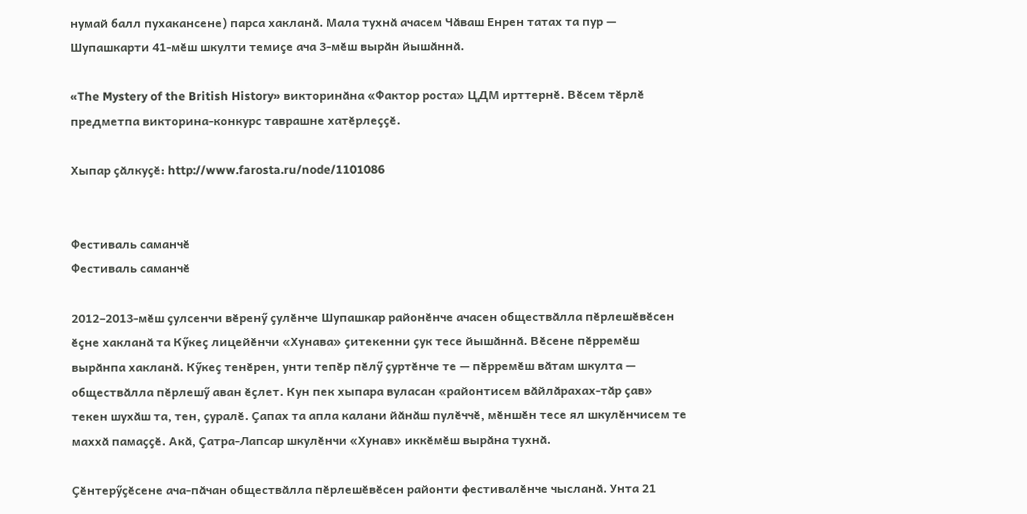нумай балл пухакансене) парса хакланӑ. Мала тухнӑ ачасем Чӑваш Енрен татах та пур — Шупашкарти 41-мӗш шкулти темиҫе ача 3-мӗш вырӑн йышӑннӑ.

«The Mystery of the British History» викторинӑна «Фактор роста» ЦДМ ирттернӗ. Вӗсем тӗрлӗ предметпа викторина-конкурс таврашне хатӗрлеҫҫӗ.

Хыпар ҫӑлкуҫӗ: http://www.farosta.ru/node/1101086


Фестиваль саманчӗ
Фестиваль саманчӗ

2012–2013-мӗш ҫулсенчи вӗренӳ ҫулӗнче Шупашкар районӗнче ачасен обществӑлла пӗрлешӗвӗсен ӗҫне хакланӑ та Кӳкеҫ лицейӗнчи «Хунава» ҫитекенни ҫук тесе йышӑннӑ. Вӗсене пӗрремӗш вырӑнпа хакланӑ. Кӳкеҫ тенӗрен, унти тепӗр пӗлӳ ҫуртӗнче те — пӗрремӗш вӑтам шкулта — обществӑлла пӗрлешӳ аван ӗҫлет. Кун пек хыпара вуласан «районтисем вӑйлӑрахах-тӑр ҫав» текен шухӑш та, тен, ҫуралӗ. Ҫапах та апла калани йӑнӑш пулӗччӗ, мӗншӗн тесе ял шкулӗнчисем те маххӑ памаҫҫӗ. Акӑ, Ҫатра-Лапсар шкулӗнчи «Хунав» иккӗмӗш вырӑна тухнӑ.

Ҫӗнтерӳҫӗсене ача-пӑчан обществӑлла пӗрлешӗвӗсен районти фестивалӗнче чысланӑ. Унта 21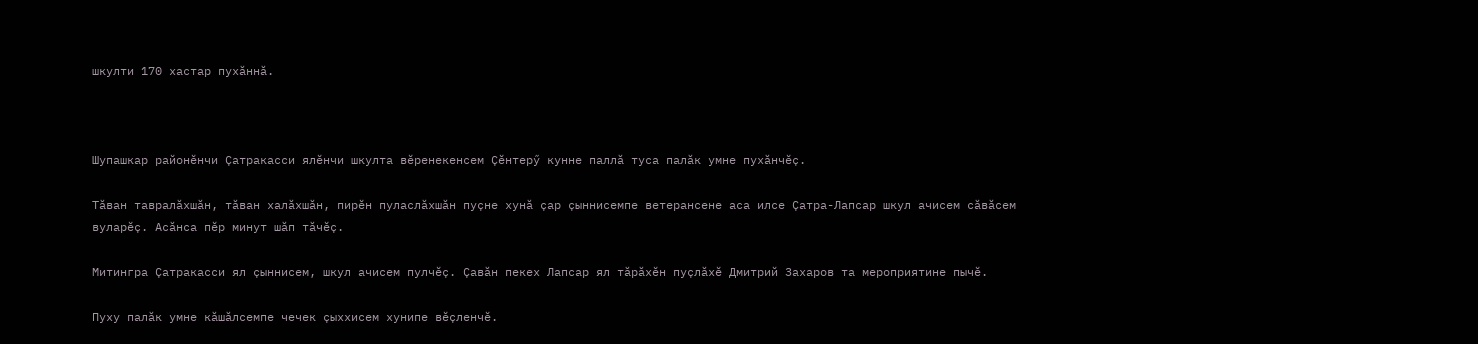шкулти 170 хастар пухӑннӑ.



Шупашкар районӗнчи Ҫатракасси ялӗнчи шкулта вӗренекенсем Ҫӗнтерӳ кунне паллӑ туса палӑк умне пухӑнчӗҫ.

Тӑван тавралӑхшӑн, тӑван халӑхшӑн, пирӗн пуласлӑхшӑн пуҫне хунӑ ҫар ҫыннисемпе ветерансене аса илсе Ҫатра-Лапсар шкул ачисем сӑвӑсем вуларӗҫ. Асӑнса пӗр минут шӑп тӑчӗҫ.

Митингра Ҫатракасси ял ҫыннисем, шкул ачисем пулчӗҫ. Ҫавӑн пекех Лапсар ял тӑрӑхӗн пуҫлӑхӗ Дмитрий Захаров та мероприятине пычӗ.

Пуху палӑк умне кӑшӑлсемпе чечек ҫыххисем хунипе вӗҫленчӗ.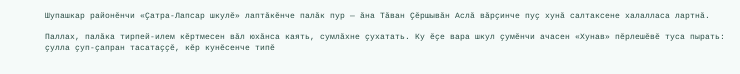Шупашкар районӗнчи «Ҫатра-Лапсар шкулӗ» лаптӑкӗнче палӑк пур — ӑна Тӑван Ҫӗршывӑн Аслӑ вӑрҫинче пуҫ хунӑ салтаксене халалласа лартнӑ.

Паллах, палӑка тирпей-илем кӗртмесен вӑл юхӑнса каять, сумлӑхне ҫухатать. Ку ӗҫе вара шкул ҫумӗнчи ачасен «Хунав» пӗрлешӗвӗ туса пырать: ҫулла ҫуп-ҫапран тасатаҫҫӗ, кӗр кунӗсенче типӗ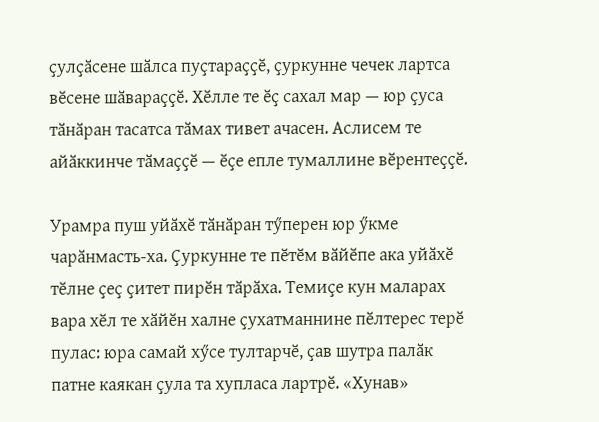ҫулҫӑсене шӑлса пуҫтараҫҫӗ, ҫуркунне чечек лартса вӗсене шӑвараҫҫӗ. Хӗлле те ӗҫ сахал мар — юр ҫуса тӑнӑран тасатса тӑмах тивет ачасен. Аслисем те айӑккинче тӑмаҫҫӗ — ӗҫе епле тумаллине вӗрентеҫҫӗ.

Урамра пуш уйӑхӗ тӑнӑран тӳперен юр ӳкме чарӑнмасть-ха. Ҫуркунне те пӗтӗм вӑйӗпе ака уйӑхӗ тӗлне ҫеҫ ҫитет пирӗн тӑрӑха. Темиҫе кун маларах вара хӗл те хӑйӗн халне ҫухатманнине пӗлтерес терӗ пулас: юра самай хӳсе тултарчӗ, ҫав шутра палӑк патне каякан ҫула та хупласа лартрӗ. «Хунав»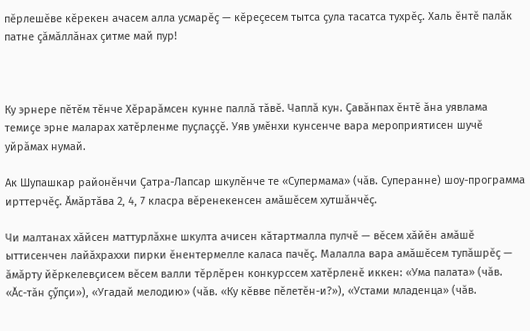пӗрлешӗве кӗрекен ачасем алла усмарӗҫ — кӗреҫесем тытса ҫула тасатса тухрӗҫ. Халь ӗнтӗ палӑк патне ҫӑмӑллӑнах ҫитме май пур!



Ку эрнере пӗтӗм тӗнче Хӗрарӑмсен кунне паллӑ тӑвӗ. Чаплӑ кун. Ҫавӑнпах ӗнтӗ ӑна уявлама темиҫе эрне маларах хатӗрленме пуҫлаҫҫӗ. Уяв умӗнхи кунсенче вара мероприятисен шучӗ уйрӑмах нумай.

Ак Шупашкар районӗнчи Ҫатра-Лапсар шкулӗнче те «Супермама» (чӑв. Суперанне) шоу-программа ирттерчӗҫ. Ӑмӑртӑва 2, 4, 7 класра вӗренекенсен амӑшӗсем хутшӑнчӗҫ.

Чи малтанах хӑйсен маттурлӑхне шкулта ачисен кӑтартмалла пулчӗ — вӗсем хӑйӗн амӑшӗ ыттисенчен лайӑхраххи пирки ӗнентермелле каласа пачӗҫ. Малалла вара амӑшӗсем тупӑшрӗҫ — ӑмӑрту йӗркелевҫисем вӗсем валли тӗрлӗрен конкурссем хатӗрленӗ иккен: «Ума палата» (чӑв. «Ӑс-тӑн ҫӳпҫи»), «Угадай мелодию» (чӑв. «Ку кӗвве пӗлетӗн-и?»), «Устами младенца» (чӑв.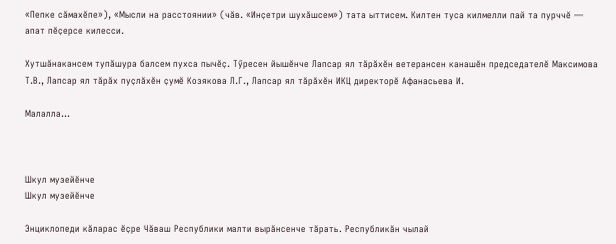«Пепке сӑмахӗпе»), «Мысли на расстоянии» (чӑв. «Инҫетри шухӑшсем») тата ыттисем. Килтен туса килмелли пай та пурччӗ — апат пӗҫерсе килесси.

Хутшӑнакансем тупӑшура балсем пухса пычӗҫ. Тӳресен йышӗнче Лапсар ял тӑрӑхӗн ветерансен канашӗн председателӗ Максимова Т.В., Лапсар ял тӑрӑх пуҫлӑхӗн ҫумӗ Козякова Л.Г., Лапсар ял тӑрӑхӗн ИКЦ директорӗ Афанасьева И.

Малалла...



Шкул музейӗнче
Шкул музейӗнче

Энциклопеди кӑларас ӗҫре Чӑваш Республики малти вырӑнсенче тӑрать. Республикӑн чылай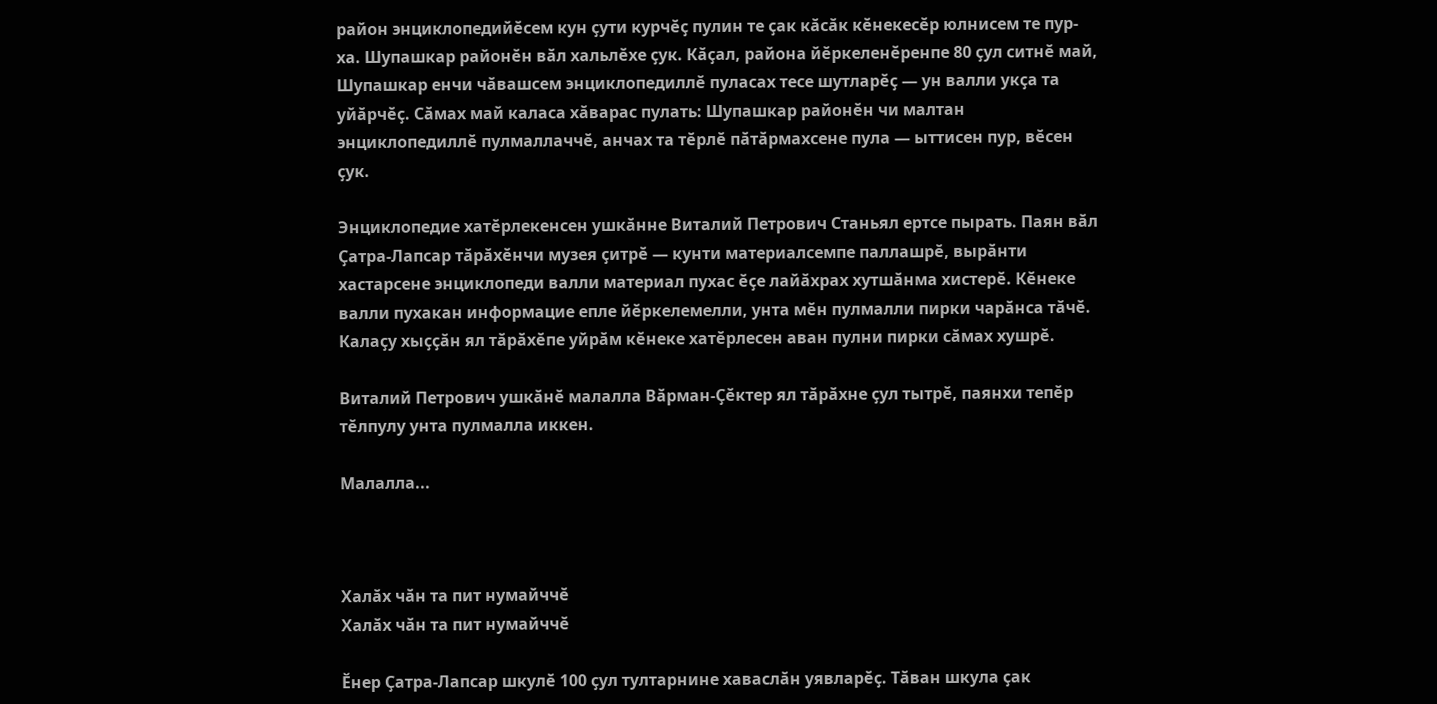район энциклопедийӗсем кун ҫути курчӗҫ пулин те ҫак кӑсӑк кӗнекесӗр юлнисем те пур-ха. Шупашкар районӗн вӑл хальлӗхе ҫук. Кӑҫал, района йӗркеленӗренпе 80 ҫул ситнӗ май, Шупашкар енчи чӑвашсем энциклопедиллӗ пуласах тесе шутларӗҫ — ун валли укҫа та уйӑрчӗҫ. Сӑмах май каласа хӑварас пулать: Шупашкар районӗн чи малтан энциклопедиллӗ пулмаллаччӗ, анчах та тӗрлӗ пӑтӑрмахсене пула — ыттисен пур, вӗсен ҫук.

Энциклопедие хатӗрлекенсен ушкӑнне Виталий Петрович Станьял ертсе пырать. Паян вӑл Ҫатра-Лапсар тӑрӑхӗнчи музея ҫитрӗ — кунти материалсемпе паллашрӗ, вырӑнти хастарсене энциклопеди валли материал пухас ӗҫе лайӑхрах хутшӑнма хистерӗ. Кӗнеке валли пухакан информацие епле йӗркелемелли, унта мӗн пулмалли пирки чарӑнса тӑчӗ. Калаҫу хыҫҫӑн ял тӑрӑхӗпе уйрӑм кӗнеке хатӗрлесен аван пулни пирки сӑмах хушрӗ.

Виталий Петрович ушкӑнӗ малалла Вӑрман-Ҫӗктер ял тӑрӑхне ҫул тытрӗ, паянхи тепӗр тӗлпулу унта пулмалла иккен.

Малалла...



Халӑх чӑн та пит нумайччӗ
Халӑх чӑн та пит нумайччӗ

Ӗнер Ҫатра-Лапсар шкулӗ 100 ҫул тултарнине хаваслӑн уявларӗҫ. Тӑван шкула ҫак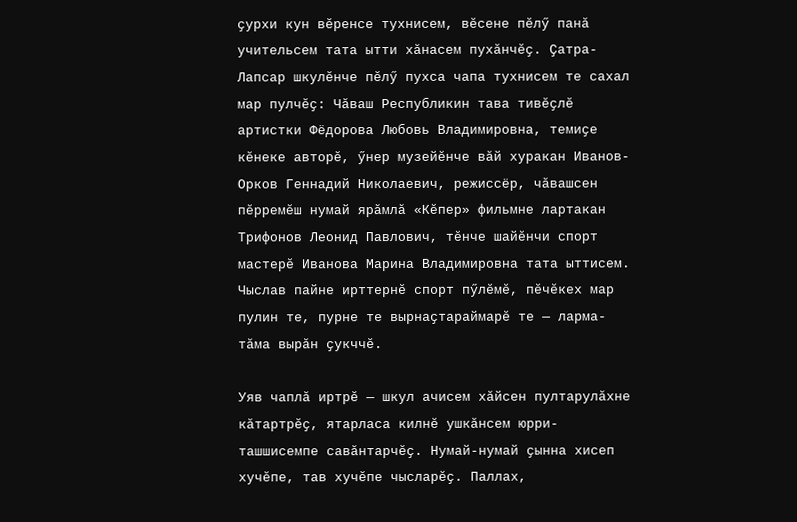ҫурхи кун вӗренсе тухнисем, вӗсене пӗлӳ панӑ учительсем тата ытти хӑнасем пухӑнчӗҫ. Ҫатра-Лапсар шкулӗнче пӗлӳ пухса чапа тухнисем те сахал мар пулчӗҫ: Чӑваш Республикин тава тивӗҫлӗ артистки Фёдорова Любовь Владимировна, темиҫе кӗнеке авторӗ, ӳнер музейӗнче вӑй хуракан Иванов-Орков Геннадий Николаевич, режиссёр, чӑвашсен пӗрремӗш нумай ярӑмлӑ «Кӗпер» фильмне лартакан Трифонов Леонид Павлович, тӗнче шайӗнчи спорт мастерӗ Иванова Марина Владимировна тата ыттисем. Чыслав пайне ирттернӗ спорт пӳлӗмӗ, пӗчӗкех мар пулин те, пурне те вырнаҫтараймарӗ те — ларма-тӑма вырӑн ҫукччӗ.

Уяв чаплӑ иртрӗ — шкул ачисем хӑйсен пултарулӑхне кӑтартрӗҫ, ятарласа килнӗ ушкӑнсем юрри-ташшисемпе савӑнтарчӗҫ. Нумай-нумай ҫынна хисеп хучӗпе, тав хучӗпе чысларӗҫ. Паллах,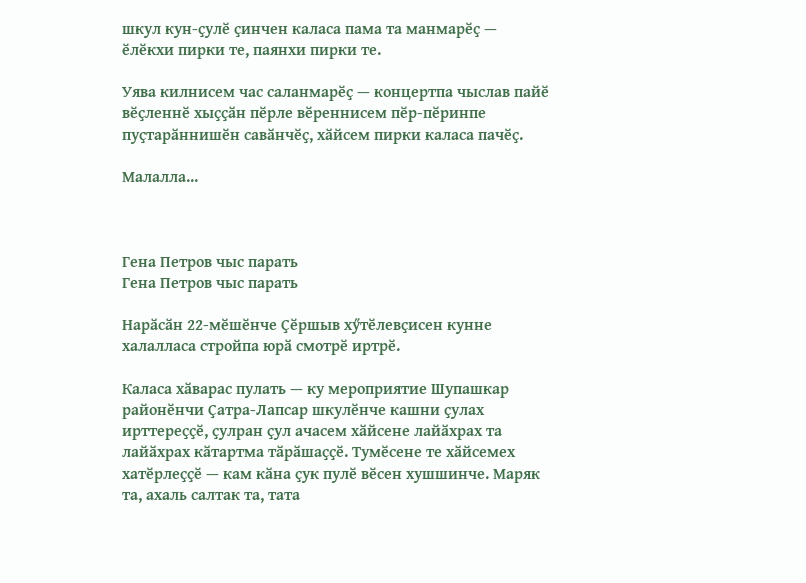шкул кун-ҫулӗ ҫинчен каласа пама та манмарӗҫ — ӗлӗкхи пирки те, паянхи пирки те.

Уява килнисем час саланмарӗҫ — концертпа чыслав пайӗ вӗҫленнӗ хыҫҫӑн пӗрле вӗреннисем пӗр-пӗринпе пуҫтарӑннишӗн савӑнчӗҫ, хӑйсем пирки каласа пачӗҫ.

Малалла...



Гена Петров чыс парать
Гена Петров чыс парать

Нарӑсӑн 22-мӗшӗнче Ҫӗршыв хӳтӗлевҫисен кунне халалласа стройпа юрӑ смотрӗ иртрӗ.

Каласа хӑварас пулать — ку мероприятие Шупашкар районӗнчи Ҫатра-Лапсар шкулӗнче кашни ҫулах ирттереҫҫӗ, ҫулран ҫул ачасем хӑйсене лайӑхрах та лайӑхрах кӑтартма тӑрӑшаҫҫӗ. Тумӗсене те хӑйсемех хатӗрлеҫҫӗ — кам кӑна ҫук пулӗ вӗсен хушшинче. Маряк та, ахаль салтак та, тата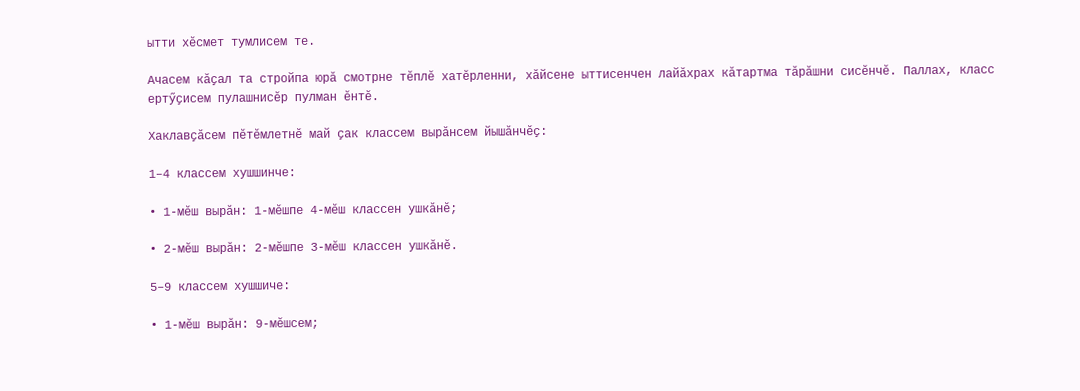ытти хӗсмет тумлисем те.

Ачасем кӑҫал та стройпа юрӑ смотрне тӗплӗ хатӗрленни, хӑйсене ыттисенчен лайӑхрах кӑтартма тӑрӑшни сисӗнчӗ. Паллах, класс ертӳҫисем пулашнисӗр пулман ӗнтӗ.

Хаклавҫӑсем пӗтӗмлетнӗ май ҫак классем вырӑнсем йышӑнчӗҫ:

1–4 классем хушшинче:

• 1-мӗш вырӑн: 1-мӗшпе 4-мӗш классен ушкӑнӗ;

• 2-мӗш вырӑн: 2-мӗшпе 3-мӗш классен ушкӑнӗ.

5–9 классем хушшиче:

• 1-мӗш вырӑн: 9-мӗшсем;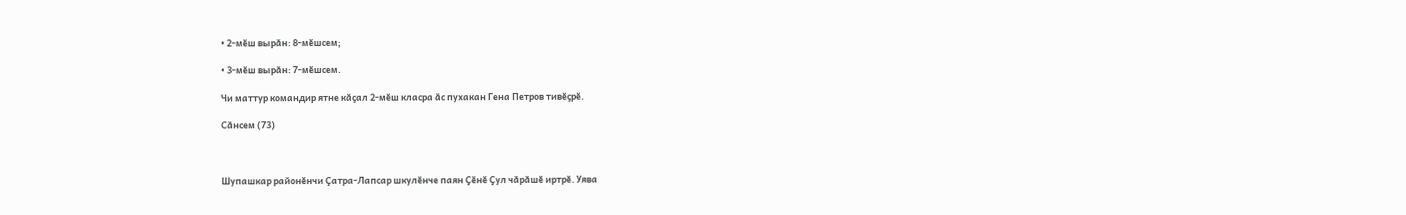• 2-мӗш вырӑн: 8-мӗшсем;

• 3-мӗш вырӑн: 7-мӗшсем.

Чи маттур командир ятне кӑҫал 2-мӗш класра ӑс пухакан Гена Петров тивӗҫрӗ.

Сӑнсем (73)



Шупашкар районӗнчи Ҫатра-Лапсар шкулӗнче паян Ҫӗнӗ Ҫул чӑрӑшӗ иртрӗ. Уява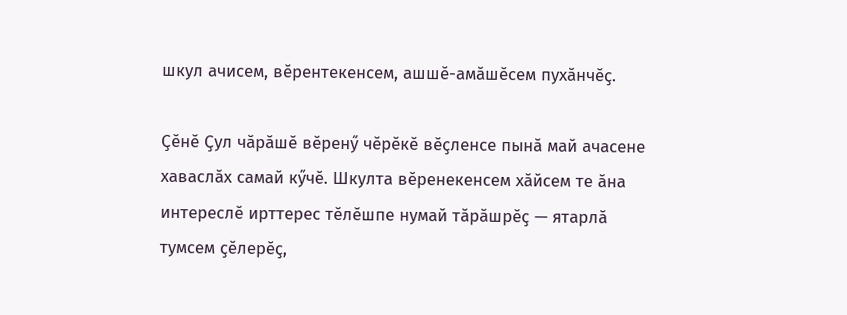шкул ачисем, вӗрентекенсем, ашшӗ-амӑшӗсем пухӑнчӗҫ.

Ҫӗнӗ Ҫул чӑрӑшӗ вӗренӳ чӗрӗкӗ вӗҫленсе пынӑ май ачасене хаваслӑх самай кӳчӗ. Шкулта вӗренекенсем хӑйсем те ӑна интереслӗ ирттерес тӗлӗшпе нумай тӑрӑшрӗҫ — ятарлӑ тумсем ҫӗлерӗҫ,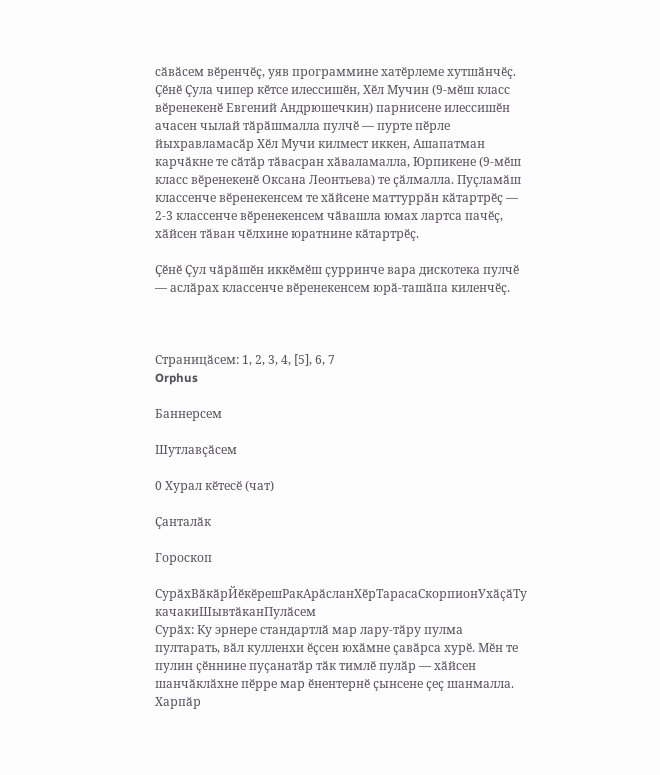сӑвӑсем вӗренчӗҫ, уяв программине хатӗрлеме хутшӑнчӗҫ. Ҫӗнӗ Ҫула чипер кӗтсе илессишӗн, Хӗл Мучин (9-мӗш класс вӗренекенӗ Евгений Андрюшечкин) парнисене илессишӗн ачасен чылай тӑрӑшмалла пулчӗ — пурте пӗрле йыхравламасӑр Хӗл Мучи килмест иккен, Ашапатман карчӑкне те сӑтӑр тӑвасран хӑваламалла, Юрпикене (9-мӗш класс вӗренекенӗ Оксана Леонтьева) те ҫӑлмалла. Пуҫламӑш классенче вӗренекенсем те хӑйсене маттуррӑн кӑтартрӗҫ — 2-3 классенче вӗренекенсем чӑвашла юмах лартса пачӗҫ, хӑйсен тӑван чӗлхине юратнине кӑтартрӗҫ.

Ҫӗнӗ Ҫул чӑрӑшӗн иккӗмӗш ҫурринче вара дискотека пулчӗ — аслӑрах классенче вӗренекенсем юрӑ-ташӑпа киленчӗҫ.



Страницӑсем: 1, 2, 3, 4, [5], 6, 7
Orphus

Баннерсем

Шутлавҫӑсем

0 Хурал кӗтесӗ (чат)

Ҫанталӑк

Гороскоп

СурӑхВӑкӑрЙӗкӗрешРакАрӑсланХӗрТарасаСкорпионУхӑҫӑТу качакиШывтӑканПулӑсем
Сурӑх: Ку эрнере стандартлӑ мар лару-тӑру пулма пултарать, вӑл кулленхи ӗҫсен юхӑмне ҫавӑрса хурӗ. Мӗн те пулин ҫӗннине пуҫанатӑр тӑк тимлӗ пулӑр — хӑйсен шанчӑклӑхне пӗрре мар ӗнентернӗ ҫынсене ҫеҫ шанмалла. Харпӑр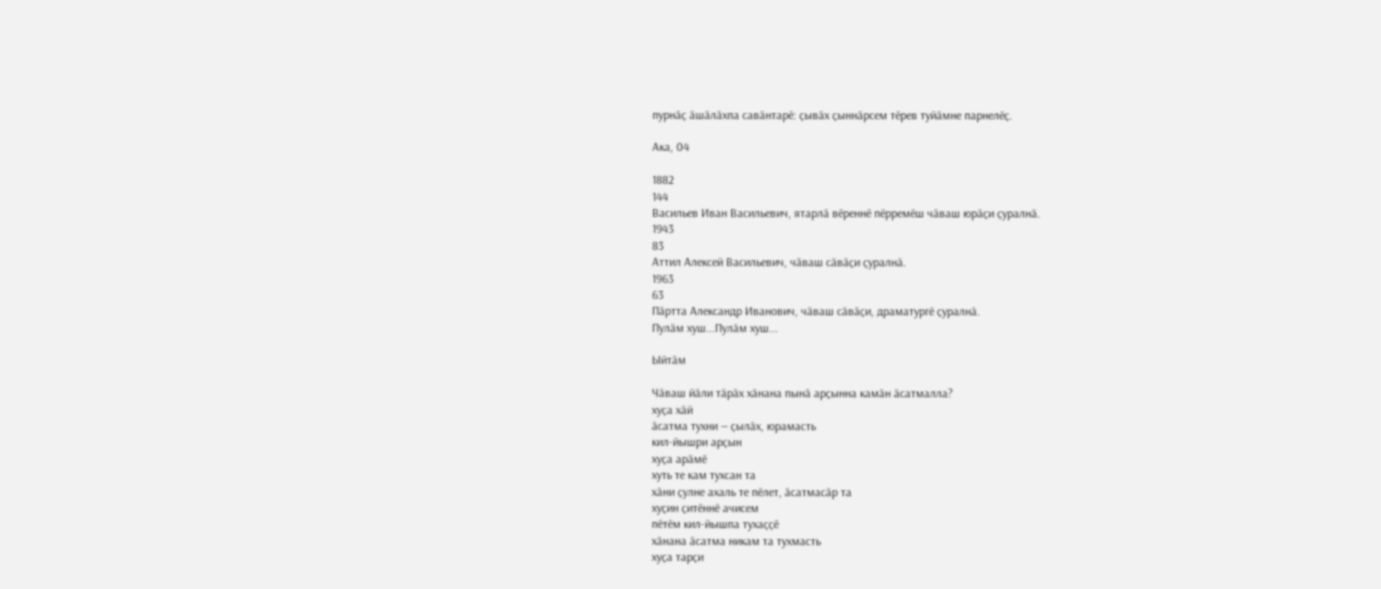пурнӑҫ ӑшӑлӑхпа савӑнтарӗ: ҫывӑх ҫыннӑрсем тӗрев туйӑмне парнелӗҫ.

Ака, 04

1882
144
Васильев Иван Васильевич, ятарлӑ вӗреннӗ пӗрремӗш чӑваш юрӑҫи ҫуралнӑ.
1943
83
Аттил Алексей Васильевич, чӑваш сӑвӑҫи ҫуралнӑ.
1963
63
Пӑртта Александр Иванович, чӑваш сӑвӑҫи, драматургӗ ҫуралнӑ.
Пулӑм хуш...Пулӑм хуш...

Ыйтӑм

Чӑваш йӑли тӑрӑх хӑнана пынӑ арҫынна камӑн ӑсатмалла?
хуҫа хӑй
ӑсатма тухни — ҫылӑх, юрамасть
кил-йышри арҫын
хуҫа арӑмӗ
хуть те кам тухсан та
хӑни ҫулне ахаль те пӗлет, ӑсатмасӑр та
хуҫин ҫитӗннӗ ачисем
пӗтӗм кил-йышпа тухаҫҫӗ
хӑнана ӑсатма никам та тухмасть
хуҫа тарҫи